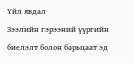Үйл явдал
Зээлийн гэрээний үүргийн биелэлт болон барьцаат эд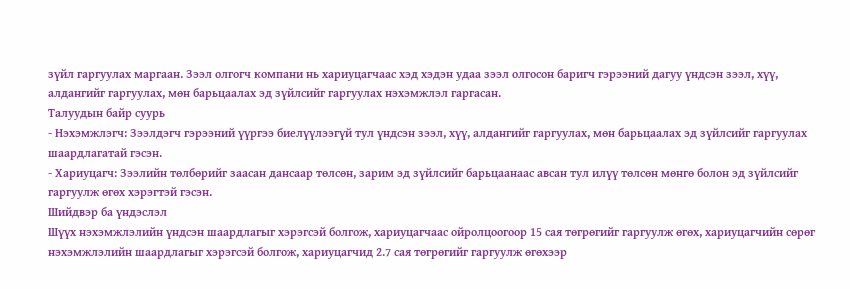зүйл гаргуулах маргаан. Зээл олгогч компани нь хариуцагчаас хэд хэдэн удаа зээл олгосон баригч гэрээний дагуу үндсэн зээл, хүү, алдангийг гаргуулах, мөн барьцаалах эд зүйлсийг гаргуулах нэхэмжлэл гаргасан.
Талуудын байр суурь
- Нэхэмжлэгч: Зээлдэгч гэрээний үүргээ биелүүлээгүй тул үндсэн зээл, хүү, алдангийг гаргуулах, мөн барьцаалах эд зүйлсийг гаргуулах шаардлагатай гэсэн.
- Хариуцагч: Зээлийн төлбөрийг заасан дансаар төлсөн, зарим эд зүйлсийг барьцаанаас авсан тул илүү төлсөн мөнгө болон эд зүйлсийг гаргуулж өгөх хэрэгтэй гэсэн.
Шийдвэр ба үндэслэл
Шүүх нэхэмжлэлийн үндсэн шаардлагыг хэрэгсэй болгож, хариуцагчаас ойролцоогоор 15 сая төгрөгийг гаргуулж өгөх, хариуцагчийн сөрөг нэхэмжлэлийн шаардлагыг хэрэгсэй болгож, хариуцагчид 2.7 сая төгрөгийг гаргуулж өгөхээр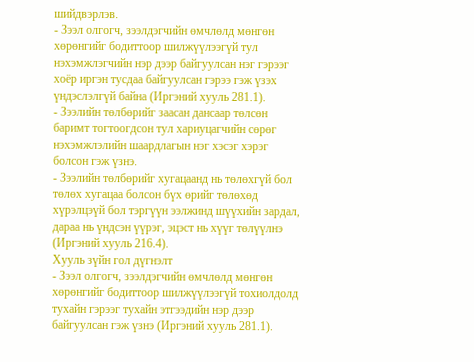шийдвэрлэв.
- Зээл олгогч, зээлдэгчийн өмчлөлд мөнгөн хөрөнгийг бодиттоор шилжүүлээгүй тул нэхэмжлэгчийн нэр дээр байгуулсан нэг гэрээг хоёр иргэн тусдаа байгуулсан гэрээ гэж үзэх үндэслэлгүй байна (Иргэний хууль 281.1).
- Зээлийн төлбөрийг заасан дансаар төлсөн баримт тогтоогдсон тул хариуцагчийн сөрөг нэхэмжлэлийн шаардлагын нэг хэсэг хэрэг болсон гэж үзнэ.
- Зээлийн төлбөрийг хугацаанд нь төлөхгүй бол төлөх хугацаа болсон бүх өрийг төлөхөд хүрэлцэүй бол тэргүүн ээлжинд шүүхийн зардал, дараа нь үндсэн үүрэг, эцэст нь хүүг төлүүлнэ (Иргэний хууль 216.4).
Хууль зүйн гол дүгнэлт
- Зээл олгогч, зээлдэгчийн өмчлөлд мөнгөн хөрөнгийг бодиттоор шилжүүлээгүй тохиолдолд тухайн гэрээг тухайн этгээдийн нэр дээр байгуулсан гэж үзнэ (Иргэний хууль 281.1).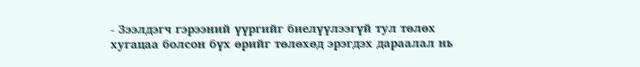- Зээлдэгч гэрээний үүргийг биелүүлээгүй тул төлөх хугацаа болсон бүх өрийг төлөхөд эрэгдэх дараалал нь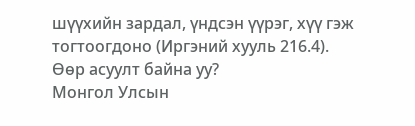шүүхийн зардал, үндсэн үүрэг, хүү гэж тогтоогдоно (Иргэний хууль 216.4).
Өөр асуулт байна уу?
Монгол Улсын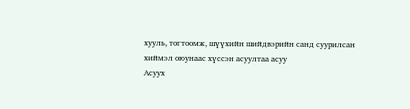хууль, тогтоомж, шүүхийн шийдвэрийн санд суурилсан хиймэл оюунаас хүссэн асуултаа асуу
Асуух